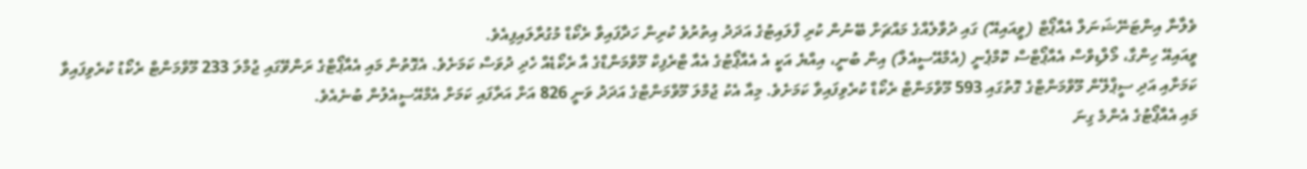ވެލާނާ އިންޓަނޭޝަނަލް އެއާޕޯޓް (ވީއައިއޭ) ގައި ދުވާލެއްގެ މައްޗަށް ބޭނުން ކުރި ފްލައިޓުގެ އަދަދު އިތުރުވެ ކުރިން ހަދާފައިވާ ރެކޯޑް މުގުރާލައިފިއެވެ.
ވީއައިއޭ ހިންގާ، މޯލްޑިވްސް އެއާޕޯޓްސް ކޮމްޕެނީ (އެމްއޭސީއެލް) އިން ބުނީ، އިއްޔެ އަކީ އެ އެއާޕޯޓުގެ އެއާ ޓްރެފިކް މޫވްމަންޑްގެ އާ ރެކޯޑެއް ހެދި ދުވަސް ކަމަށެވެ. އެގޮތުން މައި އެއާޕޯޓްގެ ރަންވޭގައި ޖުމްލަ 233 މޫވްމަންޓް ރެކޯޑު ކުރެވިފައިވާ ކަމަށާއި އަދި ސީޕްލޭން މޫވްމަންޓްގެ ގޮތުގައި 593 މޫވްމަންޓް ރެކޯޑް ކުރެވިފައިވާ ކަމަށެވެ. މިއާ އެކު ޖުމްލަ މޫވްމަންޓްގެ އަދަދު ވަނީ 826 އަށް އަރާފައި ކަމަށް އެމްއޭސީއެލުން ބުނެއެވެ.
މައި އެއާޕޯޓުގެ އެންމެ ގިނަ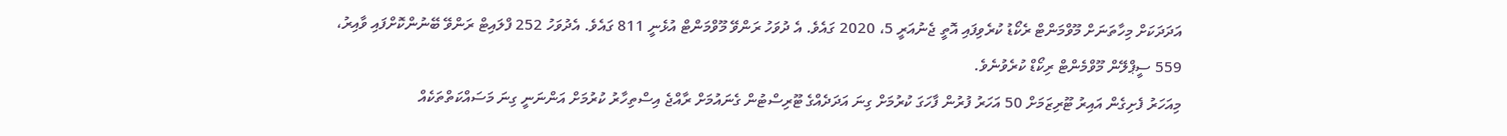އަދަދަކަށް މިހާތަނަށް މޫވްމަންޓް ރެކޯޑު ކުރެވިފައި އޮތީ ޖެނުއަރީ 5، 2020 ގައެވެ. އެ ދުވަހު ރަންވޭ މޫވްމަންޓް އުޅެނީ 811 ގައެވެ. އެދުވަހު 252 ފްލައިޓް ރަންވޭ ބޭނުންކޮށްފައި ވާއިރު، 559 ސީޕްލޭން މޫވްމެންޓް ރިކޯޑް ކުރެވުނެވެ.
މިއަހަރު ފެށިގެން އައިރު ޓޫރިޒަމަށް 50 އަހަރު ފުރުން ފާހަގަ ކުރުމަށް ގިނަ އަދަދެއްގެ ޓޫރިސްޓުން ގެނައުމަށް ރާއްޖެ އިސްތިހާރު ކުރުމަށް އަންނަނީ ގިނަ މަސައްކަތްތަކެއް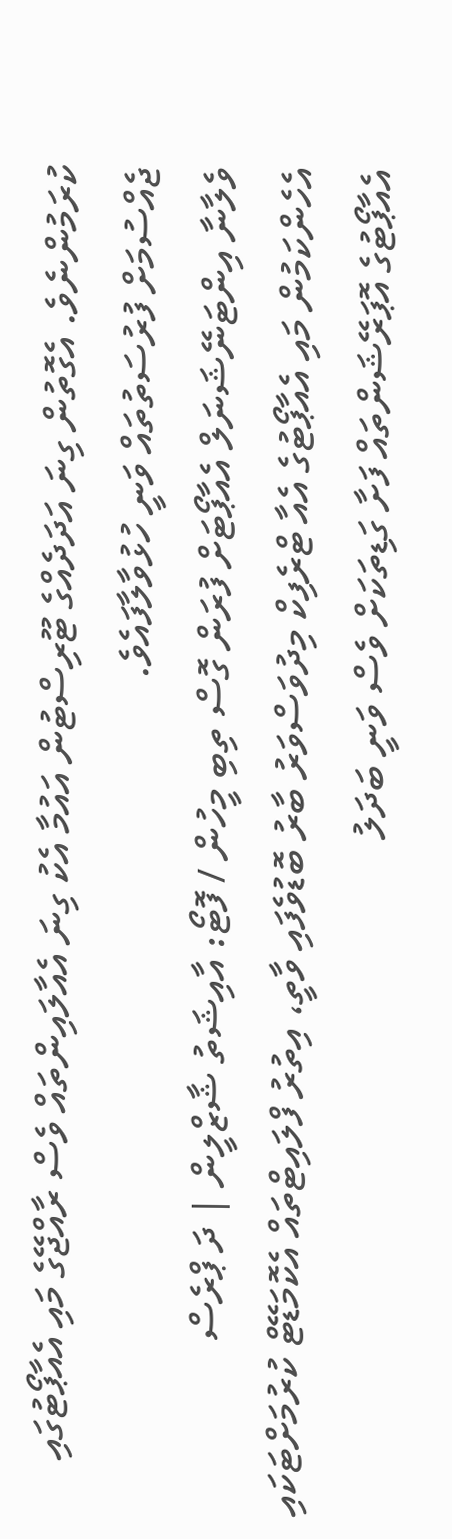ކުރަމުންނެވެ. އެގޮތުން ގިނަ އަދަދެއްގެ ޓޫރިސްޓުން އައުމާ އެކު ގިނަ އެއާލައިންތައް ވެސް ރާއްޖޭގެ މައި އެއާޕޯޓުގައި ޖެއްސުމަށް ފުރުސަތުތައް ވަނީ ހުޅުވާލާފައެވެ.
ވެލާނާ އިންޓަނޭޝަނަލް އެއާޕޯޓަށް ފުރަން ގޮސް ތިބި މީހުން / ފޮޓޯ: އާއިޝަތު ޝާޒްލީން | ދަ ޕްރެސް
އެހެންކަމުން މައި އެއާޕޯޓުގެ އެއާ ޓްރެފިކް މިދުވަސްވަރު ބާރު ބޮޑުވެފައި ވާތީ، އިތުރު ފްލައިޓްތައް އެކޮމަޑޭޓް ކުރުމަށްޓަކައި އެއާޕޯޓުގެ އޮޕަރޭޝަންތައް ފަށާ ގަޑިތަކަށް ވެސް ވަނީ ބަދަލު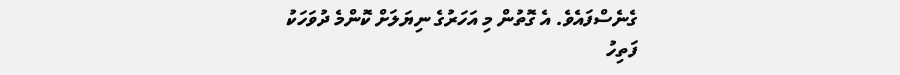ގެނެސްފައެވެ. އެ ގޮތުން މި އަހަރުގެ ނިޔަލަށް ކޮންމެ ދުވަހަކު ފަތިހު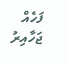ފަހެއް ޖަހާއިރު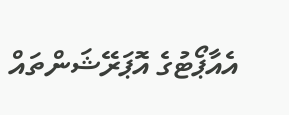އެއާޕޯޓުގެ އޮޕަރޭޝަންތައް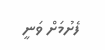ފެށުމަށް ވަނީ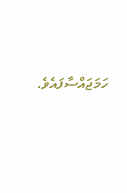ހަމަޖައްސާފައެވެ.